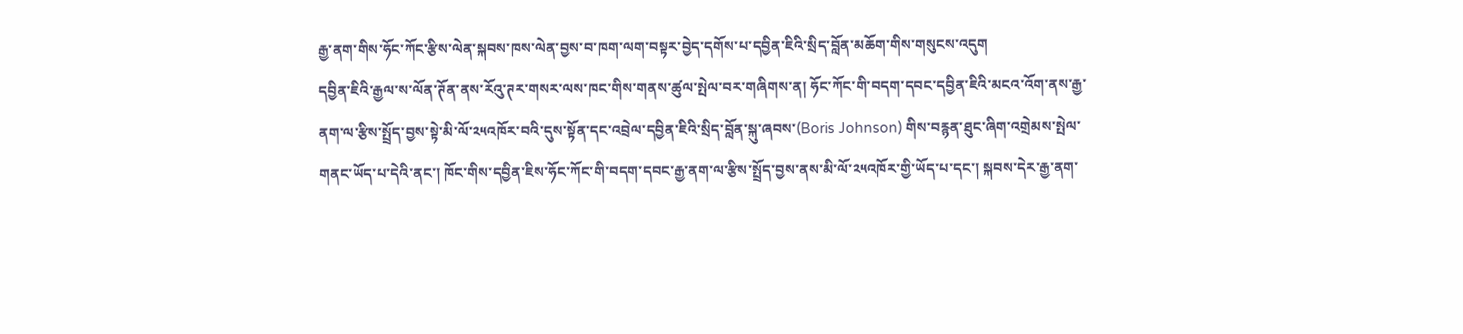རྒྱ་ནག་གིས་ཧོང་ཀོང་རྩིས་ལེན་སྐབས་ཁས་ལེན་བྱས་བ་ཁག་ལག་བསྟར་བྱེད་དགོས་པ་དབྱིན་ཇིའི་སྲིད་བློན་མཆོག་གིས་གསུངས་འདུག
དབྱིན་ཇིའི་རྒྱལ་ས་ལོན་ཊོན་ནས་རོའུ་ཊར་གསར་ལས་ཁང་གིས་གནས་ཚུལ་སྤེལ་བར་གཞིགས་ན། ཧོང་ཀོང་གི་བདག་དབང་དབྱིན་ཇིའི་མངའ་འོག་ནས་རྒྱ་ནག་ལ་རྩིས་སྤྲོད་བྱས་སྟེ་མི་ལོ་༢༥འཁོར་བའི་དུས་སྟོན་དང་འབྲེལ་དབྱིན་ཇིའི་སྲིད་བློན་སྐུ་ཞབས་(Boris Johnson) གིས་བརྙན་ཐུང་ཞིག་འགྲེམས་སྤེལ་གནང་ཡོད་པ་དེའི་ནང་། ཁོང་གིས་དབྱིན་ཇིས་ཧོང་ཀོང་གི་བདག་དབང་རྒྱ་ནག་ལ་རྩིས་སྤྲོད་བྱས་ནས་མི་ལོ་༢༥འཁོར་གྱི་ཡོད་པ་དང་། སྐབས་དེར་རྒྱ་ནག་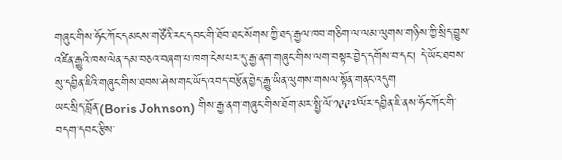གཞུང་གིས་ཧོང་ཀོང་དམངས་གཙོའི་རང་དབང་གི་ཐོབ་ཐང་སོགས་ཀྱི་ཐད་རྒྱལ་ཁབ་གཅིག་ལ་ལམ་ལུགས་གཉིས་ཀྱི་སྲིད་བྱུས་འཛིན་རྒྱུའི་ཁས་ལེན་དམ་བཅའ་བཞག་པ་ཁག་ངེས་པར་དུ་རྒྱ་ནག་གཞུང་གིས་ལག་བསྟར་བྱེད་དགོས་བ་དང་། དེ་ཡོང་ཐབས་སུ་དབྱིན་ཇིའི་གཞུང་གིས་ཐབས་ཤེས་གང་ཡོད་འབད་བརྩོན་བྱེད་རྒྱུ་ཡིན་ལུགས་གསལ་སྟོན་གནང་འདུག
ཡང་སྲིད་བློན་(Boris Johnson) གིས་རྒྱ་ནག་གཞུང་གིས་ཐོག་མར་སྤྱི་ལོ་༡༩༩༧ལོར་དབྱིན་ཇི་ནས་ཧོང་ཀོང་གི་བདག་དབང་རྩིས་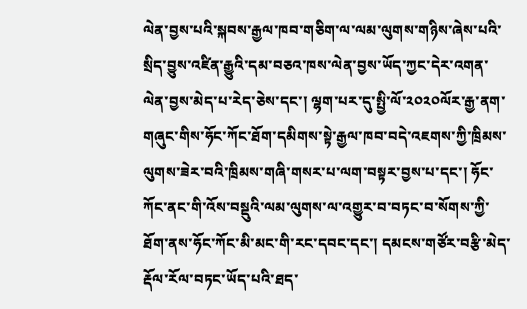ལེན་བྱས་པའི་སྐབས་རྒྱལ་ཁབ་གཅིག་ལ་ལམ་ལུགས་གཉིས་ཞེས་པའི་སྲིད་བྱུས་འཛིན་རྒྱུའི་དམ་བཅའ་ཁས་ལེན་བྱས་ཡོད་ཀྱང་དེར་འགན་ལེན་བྱས་མེད་པ་རེད་ཅེས་དང་། ལྷག་པར་དུ་སྤྱི་ལོ་༢༠༢༠ལོར་རྒྱ་ནག་གཞུང་གིས་ཧོང་ཀོང་ཐོག་དམིགས་སྟེ་རྒྱལ་ཁབ་བདེ་འཇགས་ཀྱི་ཁྲིམས་ལུགས་ཟེར་བའི་ཁྲིམས་གཞི་གསར་པ་ལག་བསྟར་བྱས་པ་དང་། ཧོང་ཀོང་ནང་གི་འོས་བསྡུའི་ལམ་ལུགས་ལ་འགྱུར་བ་བཏང་བ་སོགས་ཀྱི་ཐོག་ནས་ཧོང་ཀོང་མི་མང་གི་རང་དབང་དང་། དམངས་གཙོར་བརྩི་མེད་རྡོལ་རོལ་བཏང་ཡོད་པའི་ཐད་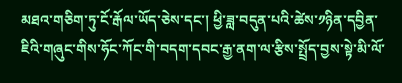མཐའ་གཅིག་ཏུ་ངོ་རྒོལ་ཡོད་ཅེས་དང་། ཕྱི་ཟླ་བདུན་པའི་ཚེས་༡ཉིན་དབྱིན་ཇིའི་གཞུང་གིས་ཧོང་ཀོང་གི་བདག་དབང་རྒྱ་ནག་ལ་རྩིས་སྤྲོད་བྱས་སྟེ་མི་ལོ་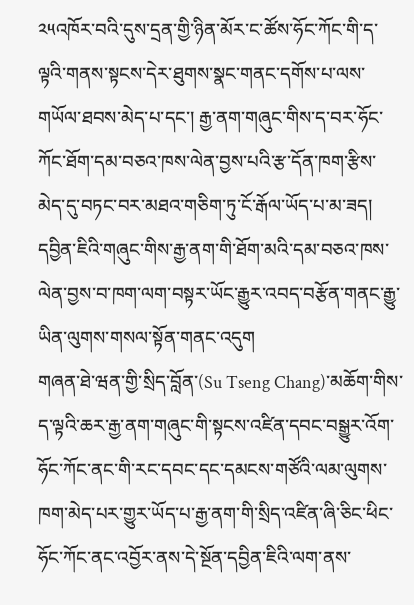༢༥འཁོར་བའི་དུས་དྲན་གྱི་ཉིན་མོར་ང་ཚོས་ཧོང་ཀོང་གི་ད་ལྟའི་གནས་སྟངས་དེར་ཐུགས་སྣང་གནང་དགོས་པ་ལས་གཡོལ་ཐབས་མེད་པ་དང་། རྒྱ་ནག་གཞུང་གིས་ད་བར་ཧོང་ཀོང་ཐོག་དམ་བཅའ་ཁས་ལེན་བྱས་པའི་རྩ་དོན་ཁག་རྩིས་མེད་དུ་བཏང་བར་མཐའ་གཅིག་ཏུ་ངོ་རྒོལ་ཡོད་པ་མ་ཟད། དབྱིན་ཇིའི་གཞུང་གིས་རྒྱ་ནག་གི་ཐོག་མའི་དམ་བཅའ་ཁས་ལེན་བྱས་བ་ཁག་ལག་བསྟར་ཡོང་རྒྱུར་འབད་བརྩོན་གནང་རྒྱུ་ཡིན་ལུགས་གསལ་སྟོན་གནང་འདུག
གཞན་ཐེ་ཝན་གྱི་སྲིད་བློན་(Su Tseng Chang)་མཆོག་གིས་ད་ལྟའི་ཆར་རྒྱ་ནག་གཞུང་གི་སྟངས་འཛིན་དབང་བསྒྱུར་འོག་ཧོང་ཀོང་ནང་གི་རང་དབང་དང་དམངས་གཙོའི་ལམ་ལུགས་ཁག་མེད་པར་གྱུར་ཡོད་པ་རྒྱ་ནག་གི་སྲིད་འཛིན་ཞི་ཅིང་ཕིང་ཧོང་ཀོང་ནང་འབྱོར་ནས་དེ་སྔོན་དབྱིན་ཇིའི་ལག་ནས་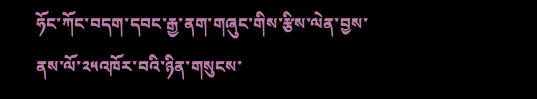ཧོང་ཀོང་བདག་དབང་རྒྱ་ནག་གཞུང་གིས་རྩིས་ལེན་བྱས་ནས་ལོ་༢༥འཁོར་བའི་ཉིན་གསུངས་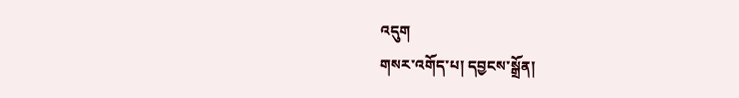འདུག
གསར་འགོད་པ། དབྱངས་སྒྲོན།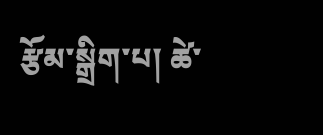རྩོམ་སྒྲིག་པ། ཚེ་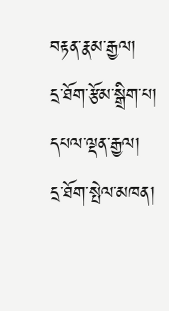བརྟན་རྣམ་རྒྱལ།
དྲ་ཐོག་རྩོམ་སྒྲིག་པ། དཔལ་ལྡན་རྒྱལ།
དྲ་ཐོག་སྤེལ་མཁན།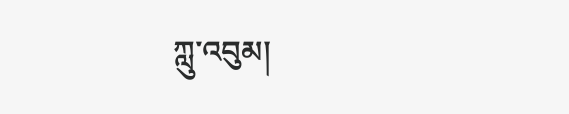ཀླུ་འབུམ།